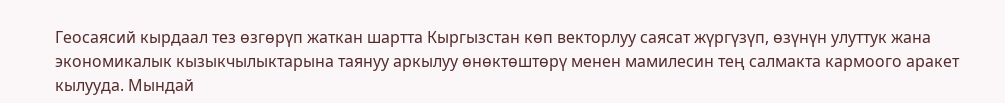Геосаясий кырдаал тез өзгөрүп жаткан шартта Кыргызстан көп векторлуу саясат жүргүзүп, өзүнүн улуттук жана экономикалык кызыкчылыктарына таянуу аркылуу өнөктөштөрү менен мамилесин тең салмакта кармоого аракет кылууда. Мындай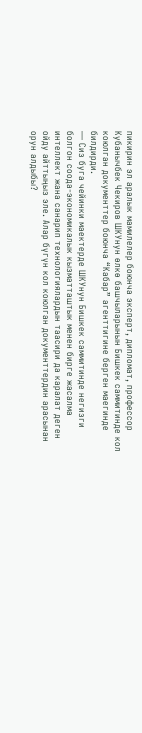пикирин эл аралык мамилелер боюнча эксперт, дипломат, профессор Кубанычбек Чекиров ШКУнун өлкө башчыларынын Бишкек саммитинде кол коюлган документтер боюнча “Кабар” агенттигине берген маегинде билдирди.
— Сиз буга чейинки маектерде ШКУнун Бишкек саммитинде негизги болгон соода-экономикалык кызматташтык менен бирге жасалма интеллект жана санарип технологиялардын таасири да каралат деген ойду айттыңыз эле. Алар бүгүн кол коюлган документтердин арасынан орун алдыбы?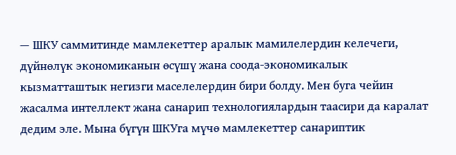— ШКУ саммитинде мамлекеттер аралык мамилелердин келечеги, дүйнөлүк экономиканын өсүшү жана соода-экономикалык кызматташтык негизги маселелердин бири болду. Мен буга чейин жасалма интеллект жана санарип технологиялардын таасири да каралат дедим эле. Мына бүгүн ШКУга мүчө мамлекеттер санариптик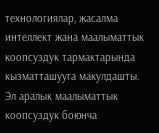технологиялар, жасалма интеллект жана маалыматтык коопсуздук тармактарында кызматташууга макулдашты. Эл аралык маалыматтык коопсуздук боюнча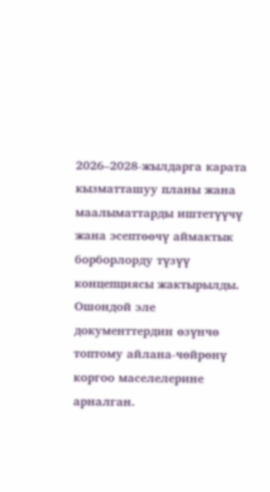2026–2028-жылдарга карата кызматташуу планы жана маалыматтарды иштетүүчү жана эсептөөчү аймактык борборлорду түзүү концепциясы жактырылды.
Ошондой эле документтердин өзүнчө топтому айлана-чөйрөнү коргоо маселелерине арналган.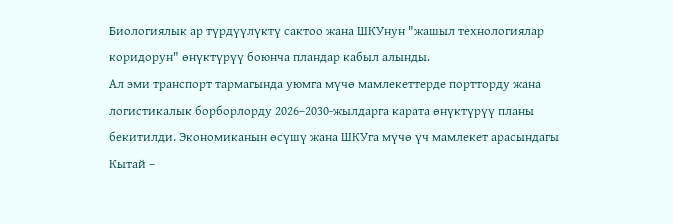Биологиялык ар түрдүүлүктү сактоо жана ШКУнун "жашыл технологиялар коридорун" өнүктүрүү боюнча пландар кабыл алынды.
Ал эми транспорт тармагында уюмга мүчө мамлекеттерде портторду жана логистикалык борборлорду 2026–2030-жылдарга карата өнүктүрүү планы бекитилди. Экономиканын өсүшү жана ШКУга мүчө үч мамлекет арасындагы Кытай –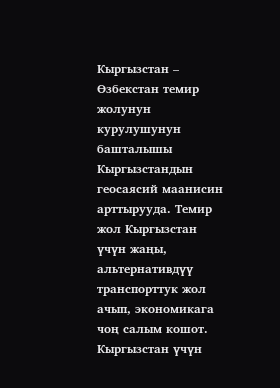Кыргызстан – Өзбекстан темир жолунун курулушунун башталышы Кыргызстандын геосаясий маанисин арттырууда. Темир жол Кыргызстан үчүн жаңы, альтернативдүү транспорттук жол ачып, экономикага чоң салым кошот. Кыргызстан үчүн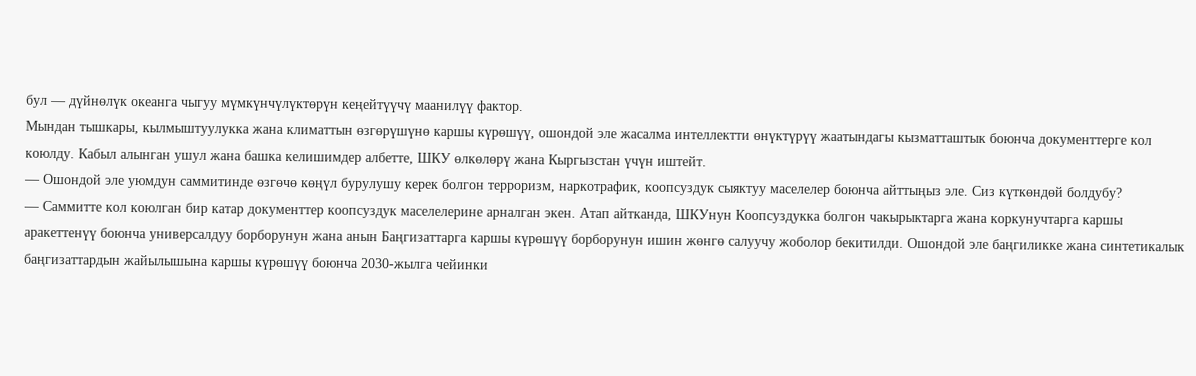бул — дүйнөлүк океанга чыгуу мүмкүнчүлүктөрүн кеңейтүүчү маанилүү фактор.
Мындан тышкары, кылмыштуулукка жана климаттын өзгөрүшүнө каршы күрөшүү, ошондой эле жасалма интеллектти өнүктүрүү жаатындагы кызматташтык боюнча документтерге кол коюлду. Кабыл алынган ушул жана башка келишимдер албетте, ШКУ өлкөлөрү жана Кыргызстан үчүн иштейт.
— Ошондой эле уюмдун саммитинде өзгөчө көңүл бурулушу керек болгон терроризм, наркотрафик, коопсуздук сыяктуу маселелер боюнча айттыңыз эле. Сиз күткөндөй болдубу?
— Саммитте кол коюлган бир катар документтер коопсуздук маселелерине арналган экен. Атап айтканда, ШКУнун Коопсуздукка болгон чакырыктарга жана коркунучтарга каршы аракеттенүү боюнча универсалдуу борборунун жана анын Баңгизаттарга каршы күрөшүү борборунун ишин жөнгө салуучу жоболор бекитилди. Ошондой эле баңгиликке жана синтетикалык баңгизаттардын жайылышына каршы күрөшүү боюнча 2030-жылга чейинки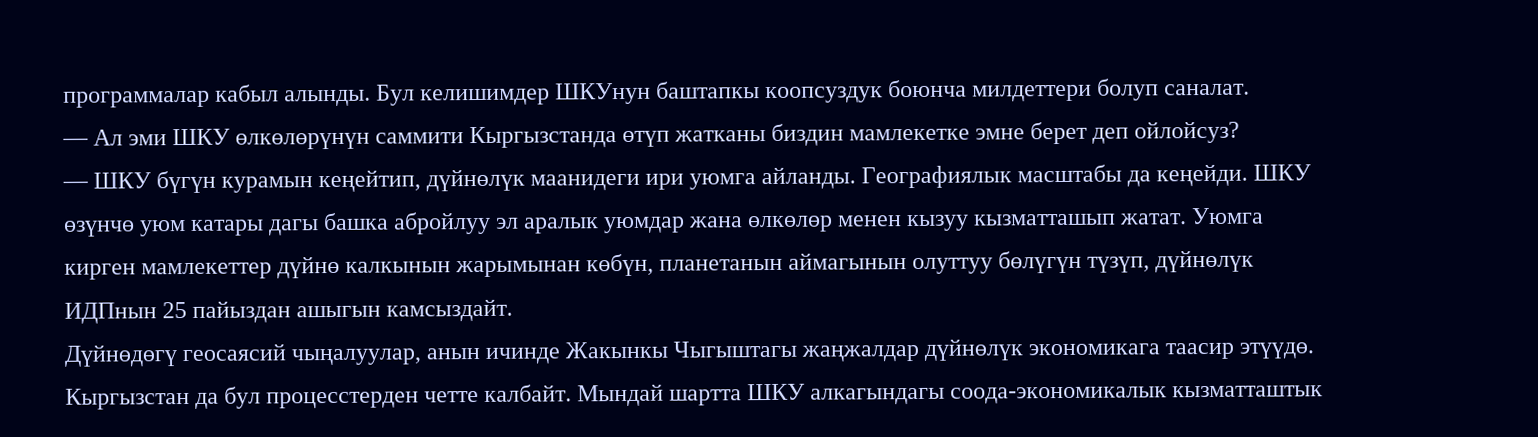программалар кабыл алынды. Бул келишимдер ШКУнун баштапкы коопсуздук боюнча милдеттери болуп саналат.
— Ал эми ШКУ өлкөлөрүнүн саммити Кыргызстанда өтүп жатканы биздин мамлекетке эмне берет деп ойлойсуз?
— ШКУ бүгүн курамын кеңейтип, дүйнөлүк маанидеги ири уюмга айланды. Географиялык масштабы да кеңейди. ШКУ өзүнчө уюм катары дагы башка абройлуу эл аралык уюмдар жана өлкөлөр менен кызуу кызматташып жатат. Уюмга кирген мамлекеттер дүйнө калкынын жарымынан көбүн, планетанын аймагынын олуттуу бөлүгүн түзүп, дүйнөлүк ИДПнын 25 пайыздан ашыгын камсыздайт.
Дүйнөдөгү геосаясий чыңалуулар, анын ичинде Жакынкы Чыгыштагы жаңжалдар дүйнөлүк экономикага таасир этүүдө. Кыргызстан да бул процесстерден четте калбайт. Мындай шартта ШКУ алкагындагы соода-экономикалык кызматташтык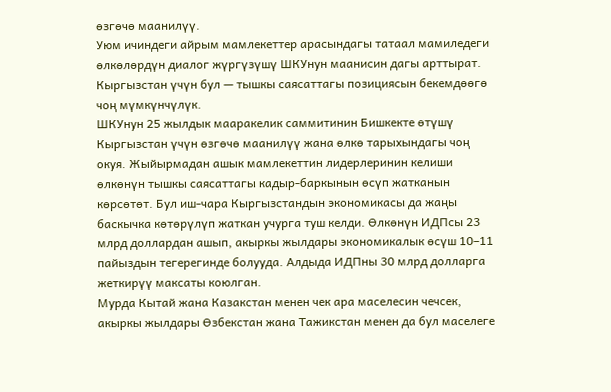өзгөчө маанилүү.
Уюм ичиндеги айрым мамлекеттер арасындагы татаал мамиледеги өлкөлөрдүн диалог жүргүзүшү ШКУнун маанисин дагы арттырат. Кыргызстан үчүн бул — тышкы саясаттагы позициясын бекемдөөгө чоң мүмкүнчүлүк.
ШКУнун 25 жылдык мааракелик саммитинин Бишкекте өтүшү Кыргызстан үчүн өзгөчө маанилүү жана өлкө тарыхындагы чоң окуя. Жыйырмадан ашык мамлекеттин лидерлеринин келиши өлкөнүн тышкы саясаттагы кадыр-баркынын өсүп жатканын көрсөтөт. Бул иш-чара Кыргызстандын экономикасы да жаңы баскычка көтөрүлүп жаткан учурга туш келди. Өлкөнүн ИДПсы 23 млрд доллардан ашып, акыркы жылдары экономикалык өсүш 10–11 пайыздын тегерегинде болууда. Алдыда ИДПны 30 млрд долларга жеткирүү максаты коюлган.
Мурда Кытай жана Казакстан менен чек ара маселесин чечсек, акыркы жылдары Өзбекстан жана Тажикстан менен да бул маселеге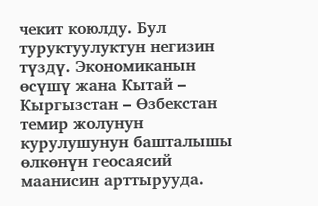чекит коюлду. Бул туруктуулуктун негизин түздү. Экономиканын өсүшү жана Кытай – Кыргызстан – Өзбекстан темир жолунун курулушунун башталышы өлкөнүн геосаясий маанисин арттырууда.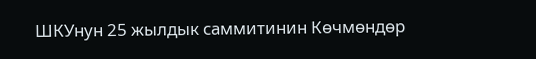ШКУнун 25 жылдык саммитинин Көчмөндөр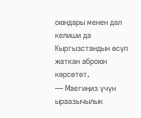оюндары менен дал келиши да Кыргызстандын өсүп жаткан аброюн көрсөтөт.
— Маегиңиз үчүн ыраазычылык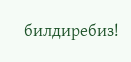билдиребиз!